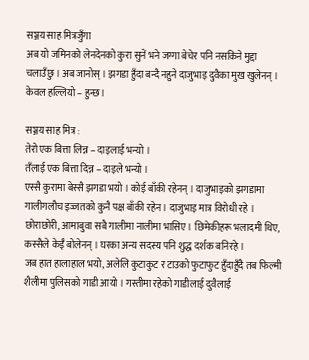सञ्जय साह मित्रजुँगा
अब यो जमिनको लेनदेनको कुरा सुनें भने जग्गा बेचेर पनि नसकिने मुद्दा चलाउँछु । अब जानोस् । झगडा हुँदा बन्दै नहुने दाजुभाइ दुवैका मुख खुलेनन् । केवल हल्लियो – हुन्छ ।

सञ्जय साह मित्र :
तेरो एक बित्ता लिन्न – दाइलाई भन्यो ।
तँलाई एक बित्ता दिन्न – दाइले भन्यो ।
एस्सै कुरामा बेस्सै झगडा भयो । कोई बाँकी रहेनन् । दाजुभाइको झगडामा गालीगलौच इज्जतको कुनै पक्ष बाँकी रहेन । दाजुभाइ मात्र विरोधी रहे । छोराछोरी, आमाबुवा सबै गालीमा नालीमा भासिए । छिमेकीहरू भलादमी थिए, कस्सैले केईँ बोलेनन् । घरका अन्य सदस्य पनि शुद्ध दर्शक बनिरहे ।
जब हात हालाहाल भयो, अलेलि कुटाकुट र टाउको फुटाफुट हुँदाहुँदै तब फिल्मी शैलीमा पुलिसको गाडी आयो । गस्तीमा रहेको गाडीलाई दुवैलाई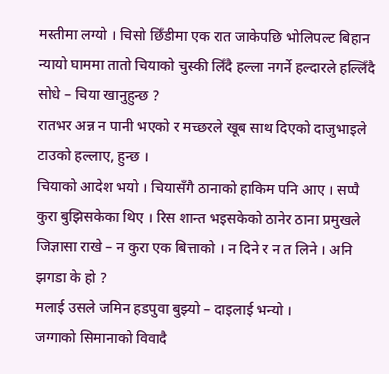मस्तीमा लग्यो । चिसो छिँडीमा एक रात जाकेपछि भोलिपल्ट बिहान न्यायो घाममा तातो चियाको चुस्की लिँदै हल्ला नगर्ने हल्दारले हल्लिँदै सोधे – चिया खानुहुन्छ ?
रातभर अन्न न पानी भएको र मच्छरले खूब साथ दिएको दाजुभाइले टाउको हल्लाए, हुन्छ ।
चियाको आदेश भयो । चियासँगै ठानाको हाकिम पनि आए । सप्पै कुरा बुझिसकेका थिए । रिस शान्त भइसकेको ठानेर ठाना प्रमुखले जिज्ञासा राखे – न कुरा एक बित्ताको । न दिने र न त लिने । अनि झगडा के हो ?
मलाई उसले जमिन हडपुवा बुझ्यो – दाइलाई भन्यो ।
जग्गाको सिमानाको विवादै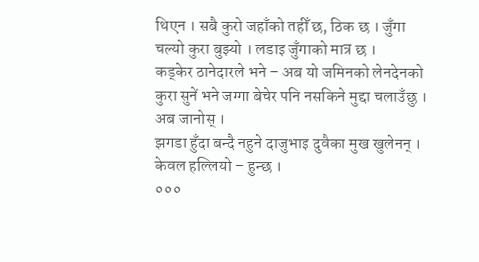थिएन । सबै कुरो जहाँको तहीँ छ, ठिक छ । जुँगा चल्यो कुरा बुझ्यो । लडाइ जुँगाको मात्र छ ।
कड्केर ठानेदारले भने – अब यो जमिनको लेनदेनको कुरा सुनें भने जग्गा बेचेर पनि नसकिने मुद्दा चलाउँछु । अब जानोस् ।
झगडा हुँदा बन्दै नहुने दाजुभाइ दुवैका मुख खुलेनन् । केवल हल्लियो – हुन्छ ।
०००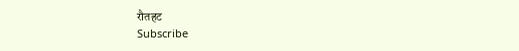रौतहट
Subscribe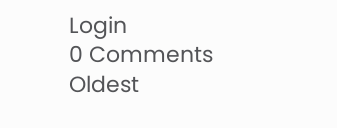Login
0 Comments
Oldest